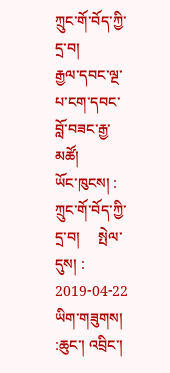ཀྲུང་གོ་བོད་ཀྱི་དྲ་བ།
རྒྱལ་དབང་ལྔ་པ་ངག་དབང་བློ་བཟང་རྒྱ་མཚོ།
ཡོང་ཁུངས། : ཀྲུང་གོ་བོད་ཀྱི་དྲ་བ།     སྤེལ་དུས། : 2019-04-22
ཡིག་གཟུགས། :ཆུང་། འབྲིང་།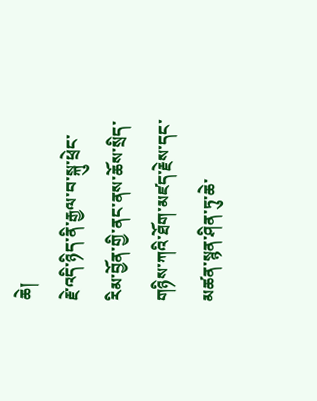ཆེ།
རྗེ་འདི་ཉིད་ནི་རྒྱལ་བ་སྐུ་ཕྲེང་རིམ་བྱོན་གྱི་ནང་ནས་ཆོས་སྲིད་གཉིས་ཀའི་ཐོག་མཛད་རྗེས་དང་མཚན་སྙན་ཤིན་ཏུ་ཆེ་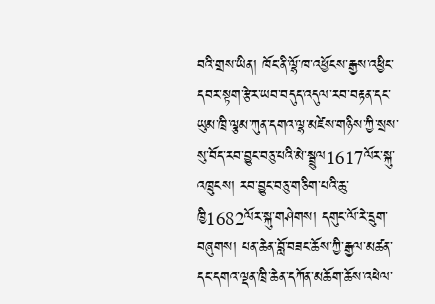བའི་གྲས་ཡིན། ཁོང་ནི་ལྷོ་ཁ་འཕྱོངས་རྒྱས་འཕྱིང་དབར་སྟག་རྩེར་ཡབ་བདུད་འདུལ་རབ་བརྟན་དང་ཡུམ་ཁྲི་ལྕམ་ཀུན་དགའ་ལྷ་མཛེས་གཉིས་ཀྱི་སྲས་སུ་བོད་རབ་བྱུང་བཅུ་པའི་མེ་སྦྲུལ1617ལོར་སྐུ་འཁྲུངས། རབ་བྱུང་བཅུ་གཅིག་པའི་ཆུ་ཁྱི1682ལོར་སྐུ་གཤེགས། དགུང་ལོ་རེ་དྲུག་བཞུགས། པན་ཆེན་བློ་བཟང་ཆོས་ཀྱི་རྒྱལ་མཚན་དང་དགའ་ལྡན་ཁྲི་ཆེན་དཀོན་མཆོག་ཆོས་འཕེལ་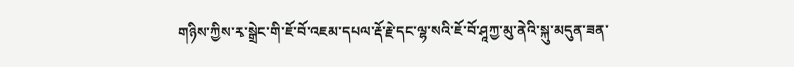གཉིས་ཀྱིས་རྭ་སྒྲེང་གི་ཇོ་བོ་འཇམ་དཔལ་རྡོ་རྗེ་དང་ལྷ་སའི་ཇོ་བོ་ཤཱཀྱ་མུ་ནེའི་སྐུ་མདུན་ཟན་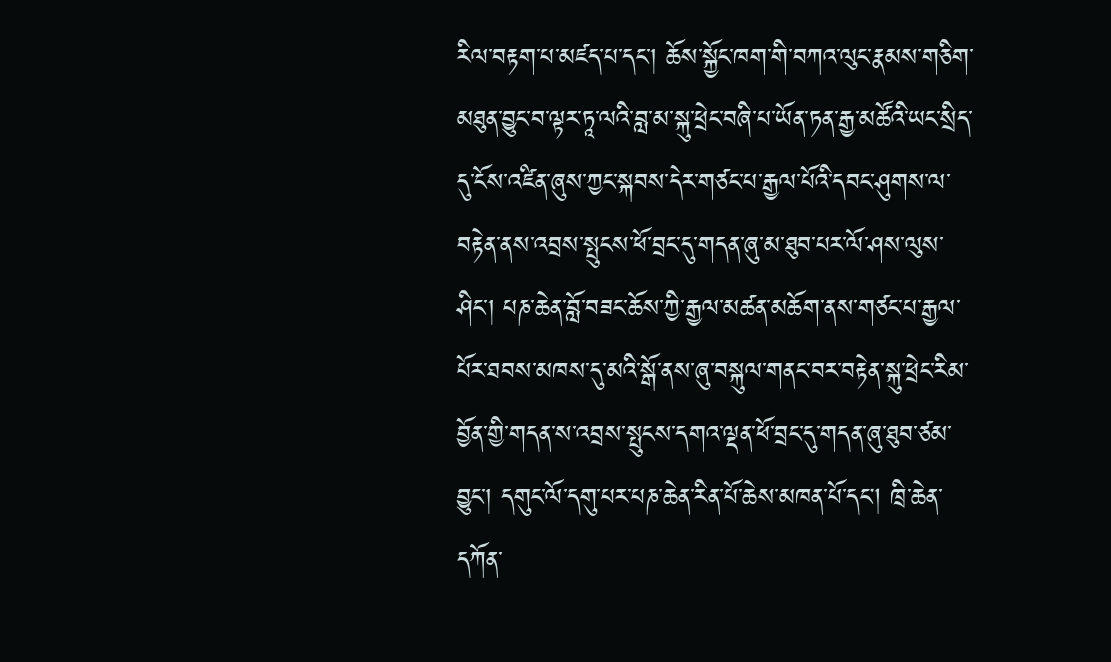རིལ་བརྟག་པ་མཛད་པ་དང་། ཆོས་སྐྱོང་ཁག་གི་བཀའ་ལུང་རྣམས་གཅིག་མཐུན་བྱུང་བ་ལྟར་ཏཱ་ལའི་བླ་མ་སྐུ་ཕྲེང་བཞི་པ་ཡོན་ཏན་རྒྱ་མཚོའི་ཡང་སྲིད་དུ་ངོས་འཛིན་ཞུས་ཀྱང་སྐབས་དེར་གཙང་པ་རྒྱལ་པོའི་དབང་ཤུགས་ལ་བརྟེན་ནས་འབྲས་སྤུངས་ཕོ་བྲང་དུ་གདན་ཞུ་མ་ཐུབ་པར་ལོ་ཤས་ལུས་ཤིང་། པཎ་ཆེན་བློ་བཟང་ཆོས་ཀྱི་རྒྱལ་མཚན་མཆོག་ནས་གཙང་པ་རྒྱལ་པོར་ཐབས་མཁས་དུ་མའི་སྒོ་ནས་ཞུ་བསྐུལ་གནང་བར་བརྟེན་སྐུ་ཕྲེང་རིམ་བྱོན་གྱི་གདན་ས་འབྲས་སྤུངས་དགའ་ལྡན་ཕོ་བྲང་དུ་གདན་ཞུ་ཐུབ་ཙམ་བྱུང་། དགུང་ལོ་དགུ་པར་པཎ་ཆེན་རིན་པོ་ཆེས་མཁན་པོ་དང། ཁྲི་ཆེན་དཀོན་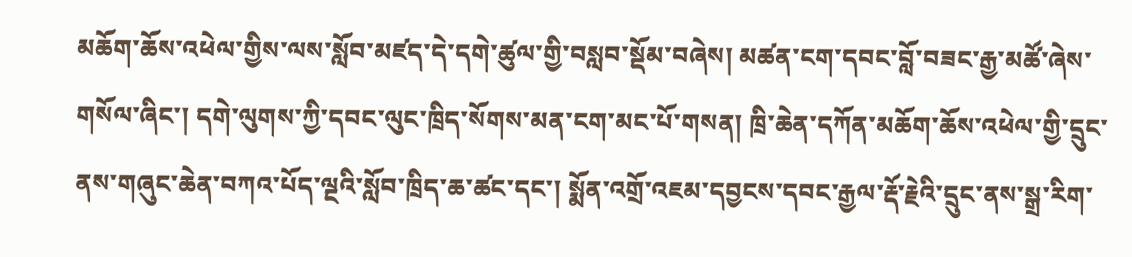མཆོག་ཆོས་འཕེལ་གྱིས་ལས་སློབ་མཛད་དེ་དགེ་ཚུལ་གྱི་བསླབ་སྡོམ་བཞེས། མཚན་ངག་དབང་བློ་བཟང་རྒྱ་མཚོ་ཞེས་གསོལ་ཞིང་། དགེ་ལུགས་ཀྱི་དབང་ལུང་ཁྲིད་སོགས་མན་ངག་མང་པོ་གསན། ཁྲི་ཆེན་དཀོན་མཆོག་ཆོས་འཕེལ་གྱི་དྲུང་ནས་གཞུང་ཆེན་བཀའ་པོད་ལྔའི་སློབ་ཁྲིད་ཆ་ཚང་དང་། སྨོན་འགྲོ་འཇམ་དབྱངས་དབང་རྒྱལ་རྡོ་རྗེའི་དྲུང་ནས་སྒྲ་རིག་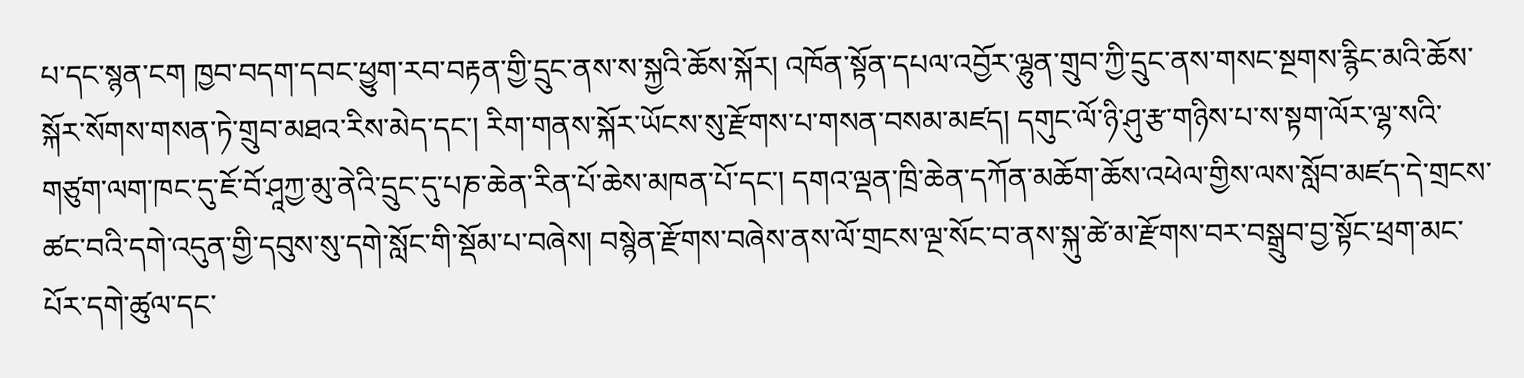པ་དང་སྙན་ངག ཁྱབ་བདག་དབང་ཕྱུག་རབ་བརྟན་གྱི་དྲུང་ནས་ས་སྐྱའི་ཆོས་སྐོར། འཁོན་སྟོན་དཔལ་འབྱོར་ལྷུན་གྲུབ་ཀྱི་དྲུང་ནས་གསང་སྔགས་རྙིང་མའི་ཆོས་སྐོར་སོགས་གསན་ཏེ་གྲུབ་མཐའ་རིས་མེད་དང་། རིག་གནས་སྐོར་ཡོངས་སུ་རྫོགས་པ་གསན་བསམ་མཛད། དགུང་ལོ་ཉི་ཤུ་རྩ་གཉིས་པ་ས་སྟག་ལོར་ལྷ་སའི་གཙུག་ལག་ཁང་དུ་ཇོ་བོ་ཤཱཀྱ་མུ་ནེའི་དྲུང་དུ་པཎ་ཆེན་རིན་པོ་ཆེས་མཁན་པོ་དང་། དགའ་ལྡན་ཁྲི་ཆེན་དཀོན་མཆོག་ཆོས་འཕེལ་གྱིས་ལས་སློབ་མཛད་དེ་གྲངས་ཚང་བའི་དགེ་འདུན་གྱི་དབུས་སུ་དགེ་སློང་གི་སྡོམ་པ་བཞེས། བསྙེན་རྫོགས་བཞེས་ནས་ལོ་གྲངས་ལྔ་སོང་བ་ནས་སྐུ་ཚེ་མ་རྫོགས་བར་བསྒྲུབ་བྱ་སྟོང་ཕྲག་མང་པོར་དགེ་ཚུལ་དང་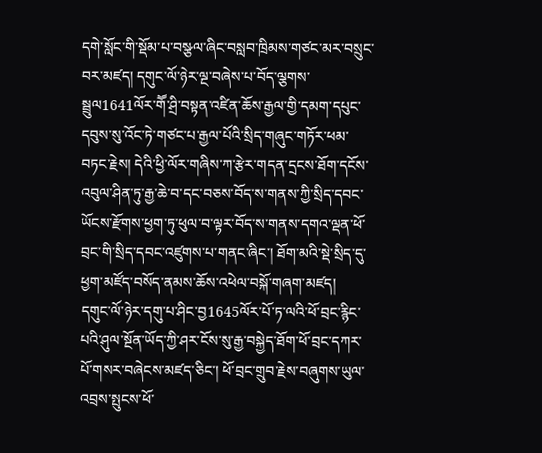དགེ་སློང་གི་སྡོམ་པ་བསྩལ་ཞིང་བསླབ་ཁྲིམས་གཙང་མར་བསྲུང་བར་མཛད། དགུང་ལོ་ཉེར་ལྔ་བཞེས་པ་བོད་ལྕགས་སྦྲུལ1641ལོར་གཽ་ཤྲི་བསྟན་འཛིན་ཆོས་རྒྱལ་གྱི་དམག་དཔུང་དབུས་སུ་འོང་ཏེ་གཙང་པ་རྒྱལ་པོའི་སྲིད་གཞུང་གཏོར་ཕམ་བཏང་རྗེས། དེའི་ཕྱི་ལོར་གཞིས་ཀ་རྩེར་གདན་དྲངས་ཐོག་དངོས་འབུལ་ཤིན་ཏུ་རྒྱ་ཆེ་བ་དང་བཅས་བོད་ས་གནས་ཀྱི་སྲིད་དབང་ཡོངས་རྫོགས་ཕྱག་ཏུ་ཕུལ་བ་ལྟར་བོད་ས་གནས་དགའ་ལྡན་ཕོ་བྲང་གི་སྲིད་དབང་འཛུགས་པ་གནང་ཞིང་། ཐོག་མའི་སྡེ་སྲིད་དུ་ཕྱག་མཛོད་བསོད་ནམས་ཆོས་འཕེལ་བསྐོ་གཞག་མཛད།
དགུང་ལོ་ཉེར་དགུ་པ་ཤིང་བྱ1645ལོར་པོ་ཏ་ལའི་ཕོ་བྲང་རྙིང་པའི་ཤུལ་སྔོན་ཡོད་ཀྱི་ཤར་ངོས་སུ་རྒྱ་བསྐྱེད་ཐོག་ཕོ་བྲང་དཀར་པོ་གསར་བཞེངས་མཛད་ཅིང་། ཕོ་བྲང་གྲུབ་རྗེས་བཞུགས་ཡུལ་འབྲས་སྤུངས་ཕོ་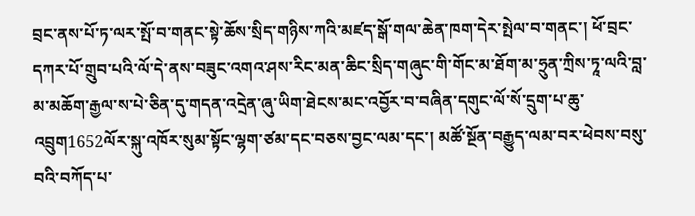བྲང་ནས་པོ་ཏ་ལར་སྤོ་བ་གནང་སྟེ་ཆོས་སྲིད་གཉིས་ཀའི་མཛད་སྒོ་གལ་ཆེན་ཁག་དེར་སྤེལ་བ་གནང་། ཕོ་བྲང་དཀར་པོ་གྲུབ་པའི་ལོ་དེ་ནས་བཟུང་འགའ་ཤས་རིང་མན་ཆིང་སྲིད་གཞུང་གི་གོང་མ་ཐོག་མ་ཧྲུན་ཀྲིས་ཏཱ་ལའི་བླ་མ་མཆོག་རྒྱལ་ས་པེ་ཅིན་དུ་གདན་འདྲེན་ཞུ་ཡིག་ཐེངས་མང་འབྱོར་བ་བཞིན་དགུང་ལོ་སོ་དྲུག་པ་ཆུ་འབྲུག1652ལོར་སྐུ་འཁོར་སུམ་སྟོང་ལྷག་ཙམ་དང་བཅས་བྱང་ལམ་དང་། མཚོ་སྔོན་བརྒྱུད་ལམ་བར་ཕེབས་བསུ་བའི་བཀོད་པ་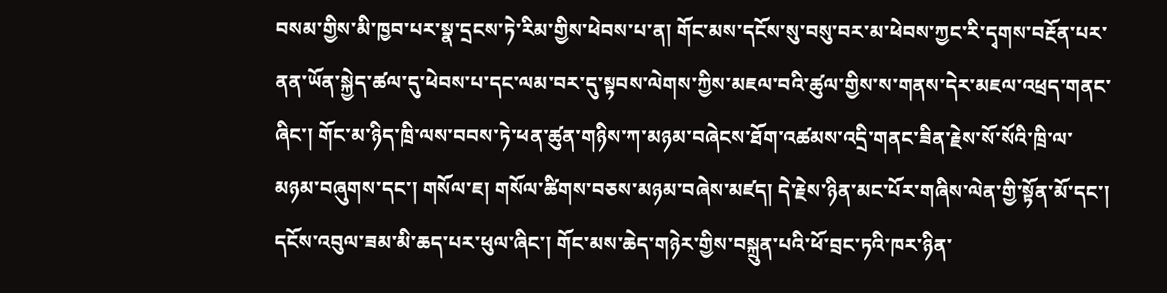བསམ་གྱིས་མི་ཁྱབ་པར་སྣ་དྲངས་ཏེ་རིམ་གྱིས་ཕེབས་པ་ན། གོང་མས་དངོས་སུ་བསུ་བར་མ་ཕེབས་ཀྱང་རི་དྭགས་བརྔོན་པར་ནན་ཡོན་སྐྱེད་ཚལ་དུ་ཕེབས་པ་དང་ལམ་བར་དུ་སྟབས་ལེགས་ཀྱིས་མཇལ་བའི་ཚུལ་གྱིས་ས་གནས་དེར་མཇལ་འཕྲད་གནང་ཞིང་། གོང་མ་ཉིད་ཁྲི་ལས་བབས་ཏེ་ཕན་ཚུན་གཉིས་ཀ་མཉམ་བཞེངས་ཐོག་འཚམས་འདྲི་གནང་ཟིན་རྗེས་སོ་སོའི་ཁྲི་ལ་མཉམ་བཞུགས་དང་། གསོལ་ཇ། གསོལ་ཚིགས་བཅས་མཉམ་བཞེས་མཛད། དེ་རྗེས་ཉིན་མང་པོར་གཞིས་ལེན་གྱི་སྟོན་མོ་དང་། དངོས་འབུལ་ཟམ་མི་ཆད་པར་ཕུལ་ཞིང་། གོང་མས་ཆེད་གཉེར་གྱིས་བསྐྲུན་པའི་ཕོ་བྲང་ཏའི་ཁར་ཉིན་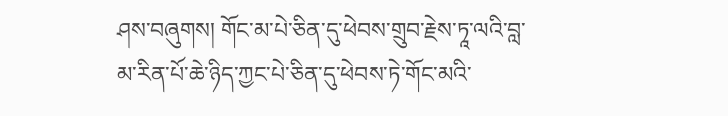ཤས་བཞུགས། གོང་མ་པེ་ཅིན་དུ་ཕེབས་གྲུབ་རྗེས་ཏཱ་ལའི་བླ་མ་རིན་པོ་ཆེ་ཉིད་ཀྱང་པེ་ཅིན་དུ་ཕེབས་ཏེ་གོང་མའི་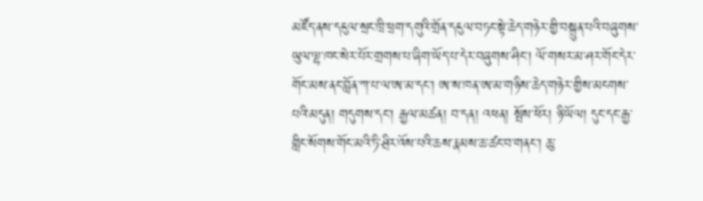མཛོད་ནས་དངུལ་སྲང་ཁྲི་ཕྲག་དགུའི་གྲོན་དངུལ་བཏང་སྟེ་ཆེད་གཉེར་གྱི་བསྐྲུན་པའི་བཞུགས་ཡུལ་ལྷ་ཁང་སེར་པོར་གྲགས་པ་ཞིག་ཡོད་པ་དེར་བཞུགས་ཤིང་། ལོ་གསར་མ་ཤར་གོང་དེར་གོང་མས་ནང་བློན་ཀ་པ་ལ་ཨ་མ་དང་། ཨ་ས་ཁན་ཨ་མ་གཉིས་ཆེད་གཉེར་གྱིས་མངགས་པའི་མདུན། གདུགས་དང་། རྒྱལ་མཚན། བ་དན། འཕན། སྤོས་ཕོར། ཉི་ཡོལ། དུང་དང་རྒྱ་གླིང་སོགས་གོང་མའི་ཏི་ཤྲིར་འོས་པའི་ཆས་རྣམས་ཆ་ཚང་བ་གནང་། ཆུ་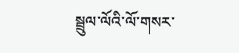སྦྲུལ་ལོའི་ལོ་གསར་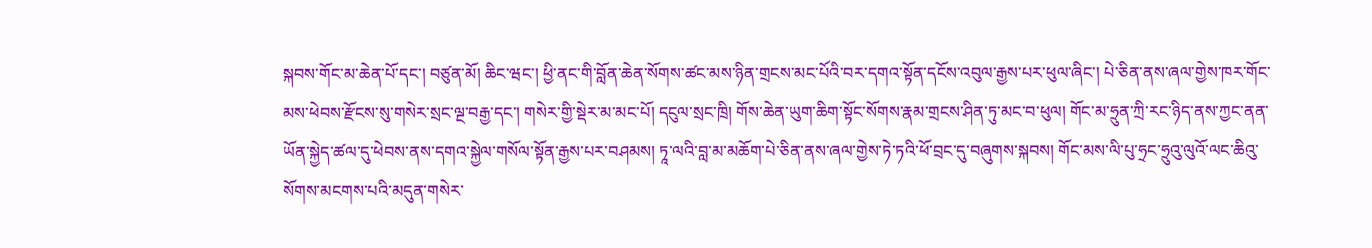སྐབས་གོང་མ་ཆེན་པོ་དང་། བཙུན་མོ། ཆིང་ཝང་། ཕྱི་ནང་གི་བློན་ཆེན་སོགས་ཚང་མས་ཉིན་གྲངས་མང་པོའི་བར་དགའ་སྟོན་དངོས་འབུལ་རྒྱས་པར་ཕུལ་ཞིང་། པེ་ཅིན་ནས་ཞལ་གྱེས་ཁར་གོང་མས་ཕེབས་རྫོངས་སུ་གསེར་སྲང་ལྔ་བརྒྱ་དང་། གསེར་གྱི་སྡེར་མ་མང་པོ། དངུལ་སྲང་ཁྲི། གོས་ཆེན་ཡུག་ཆིག་སྟོང་སོགས་རྣམ་གྲངས་ཤིན་ཏུ་མང་བ་ཕུལ། གོང་མ་ཧྲུན་ཀྲི་རང་ཉིད་ནས་ཀྱང་ནན་ཡོན་སྐྱེད་ཚལ་དུ་ཕེབས་ནས་དགའ་སྐྱེལ་གསོལ་སྟོན་རྒྱས་པར་བཤམས། ཏཱ་ལའི་བླ་མ་མཆོག་པེ་ཅིན་ནས་ཞལ་གྱེས་ཏེ་ཏའི་ཕོ་བྲང་དུ་བཞུགས་སྐབས། གོང་མས་ལི་པུ་ཧྲང་ཧྲུའུ་ལུའོ་ལང་ཆིའུ་སོགས་མངགས་པའི་མདུན་གསེར་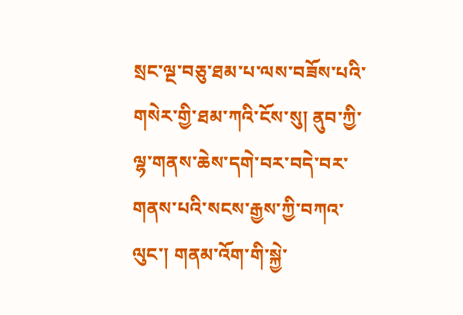སྲང་ལྔ་བཅུ་ཐམ་པ་ལས་བཟོས་པའི་གསེར་གྱི་ཐམ་ཀའི་ངོས་སུ། ནུབ་ཀྱི་ལྷ་གནས་ཆེས་དགེ་བར་བདེ་བར་གནས་པའི་སངས་རྒྱས་ཀྱི་བཀའ་ལུང་། གནམ་འོག་གི་སྐྱེ་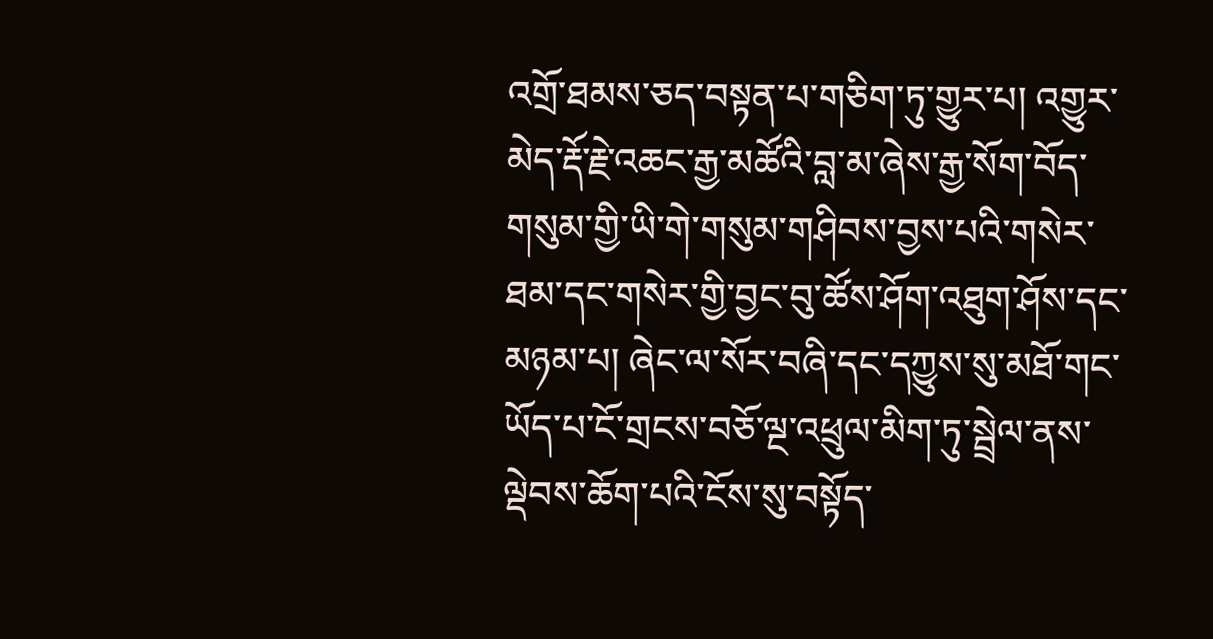འགྲོ་ཐམས་ཅད་བསྟན་པ་གཅིག་ཏུ་གྱུར་པ། འགྱུར་མེད་རྡོ་རྗེ་འཆང་རྒྱ་མཚོའི་བླ་མ་ཞེས་རྒྱ་སོག་བོད་གསུམ་གྱི་ཡི་གེ་གསུམ་གཤིབས་བྱས་པའི་གསེར་ཐམ་དང་གསེར་གྱི་བྱང་བུ་ཚོས་ཤོག་འཐུག་ཤོས་དང་མཉམ་པ། ཞེང་ལ་སོར་བཞི་དང་དཀྱུས་སུ་མཐོ་གང་ཡོད་པ་ངོ་གྲངས་བཅོ་ལྔ་འཕྲུལ་མིག་ཏུ་སྦྲེལ་ནས་ལྡེབས་ཆོག་པའི་ངོས་སུ་བསྟོད་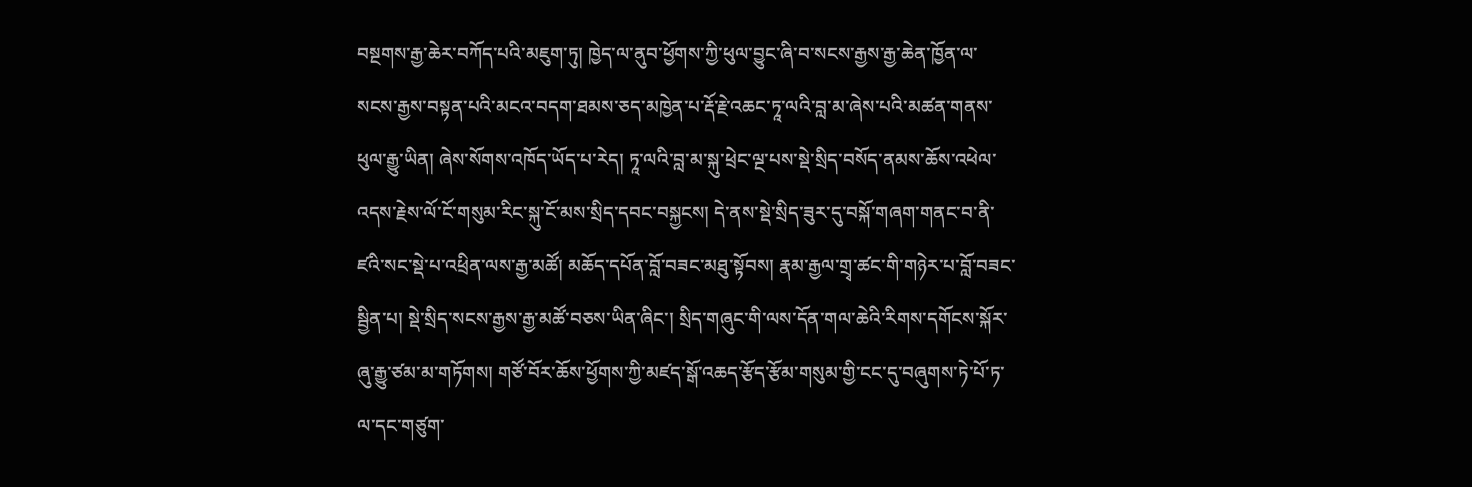བསྔགས་རྒྱ་ཆེར་བཀོད་པའི་མཇུག་ཏུ། ཁྱེད་ལ་ནུབ་ཕྱོགས་ཀྱི་ཕུལ་བྱུང་ཞི་བ་སངས་རྒྱས་རྒྱ་ཆེན་ཁྱོན་ལ་སངས་རྒྱས་བསྟན་པའི་མངའ་བདག་ཐམས་ཅད་མཁྱེན་པ་རྡོ་རྗེ་འཆང་ཏཱ་ལའི་བླ་མ་ཞེས་པའི་མཚན་གནས་ཕུལ་རྒྱུ་ཡིན། ཞེས་སོགས་འཁོད་ཡོད་པ་རེད། ཏཱ་ལའི་བླ་མ་སྐུ་ཕྲེང་ལྔ་པས་སྡེ་སྲིད་བསོད་ནམས་ཆོས་འཕེལ་འདས་རྗེས་ལོ་ངོ་གསུམ་རིང་སྐུ་ངོ་མས་སྲིད་དབང་བསྐྱངས། དེ་ནས་སྡེ་སྲིད་ཟུར་དུ་བསྐོ་གཞག་གནང་བ་ནི་ཛའི་སང་སྡེ་པ་འཕྲིན་ལས་རྒྱ་མཚོ། མཆོད་དཔོན་བློ་བཟང་མཐུ་སྟོབས། རྣམ་རྒྱལ་གྲྭ་ཚང་གི་གཉེར་པ་བློ་བཟང་སྦྱིན་པ། སྡེ་སྲིད་སངས་རྒྱས་རྒྱ་མཚོ་བཅས་ཡིན་ཞིང་། སྲིད་གཞུང་གི་ལས་དོན་གལ་ཆེའི་རིགས་དགོངས་སྐོར་ཞུ་རྒྱུ་ཙམ་མ་གཏོགས། གཙོ་བོར་ཆོས་ཕྱོགས་ཀྱི་མཛད་སྒོ་འཆད་རྩོད་རྩོམ་གསུམ་གྱི་ངང་དུ་བཞུགས་ཏེ་པོ་ཏ་ལ་དང་གཙུག་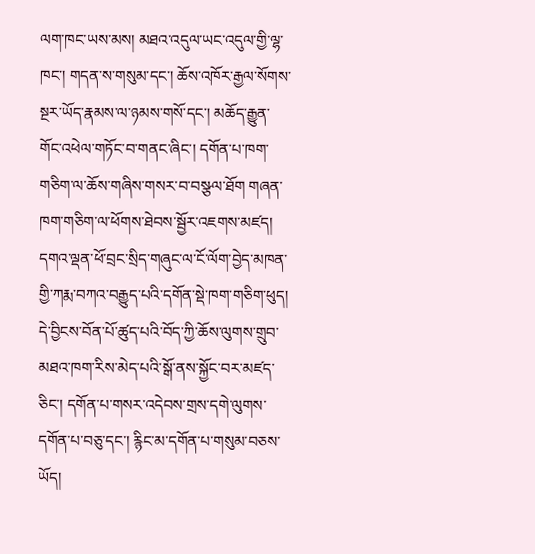ལག་ཁང་ཡས་མས། མཐའ་འདུལ་ཡང་འདུལ་གྱི་ལྷ་ཁང་། གདན་ས་གསུམ་དང་། ཆོས་འཁོར་རྒྱལ་སོགས་སྔར་ཡོད་རྣམས་ལ་ཉམས་གསོ་དང་། མཆོད་རྒྱུན་གོང་འཕེལ་གཏོང་བ་གནང་ཞིང་། དགོན་པ་ཁག་གཅིག་ལ་ཆོས་གཞིས་གསར་བ་བསྩལ་ཐོག གཞན་ཁག་གཅིག་ལ་ཕོགས་ཐེབས་སྦྱོར་འཇགས་མཛད། དགའ་ལྡན་ཕོ་བྲང་སྲིད་གཞུང་ལ་ངོ་ལོག་བྱེད་མཁན་གྱི་ཀརྨ་བཀའ་བརྒྱུད་པའི་དགོན་སྡེ་ཁག་གཅིག་ཕུད། དེ་བྱིངས་བོན་པོ་ཚུད་པའི་བོད་ཀྱི་ཆོས་ལུགས་གྲུབ་མཐའ་ཁག་རིས་མེད་པའི་སྒོ་ནས་སྐྱོང་བར་མཛད་ཅིང་། དགོན་པ་གསར་འདེབས་གྲས་དགེ་ལུགས་དགོན་པ་བཅུ་དང་། རྙིང་མ་དགོན་པ་གསུམ་བཅས་ཡོད།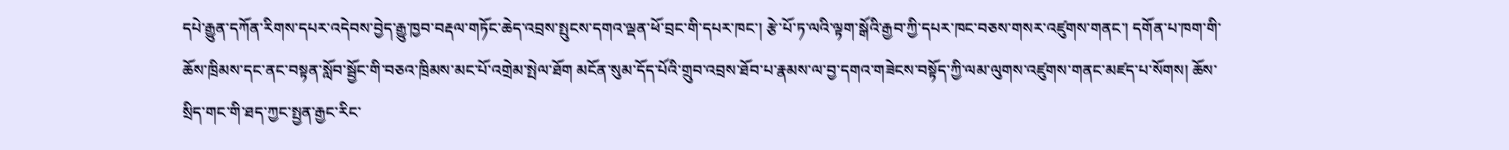དཔེ་རྒྱུན་དཀོན་རིགས་དཔར་འདེབས་བྱེད་རྒྱུ་ཁྱབ་བརྡལ་གཏོང་ཆེད་འབྲས་སྤུངས་དགའ་ལྡན་ཕོ་བྲང་གི་དཔར་ཁང་། རྩེ་པོ་ཏ་ལའི་ལྟག་སྒོའི་རྒྱབ་ཀྱི་དཔར་ཁང་བཅས་གསར་འཛུགས་གནང་། དགོན་པ་ཁག་གི་ཆོས་ཁྲིམས་དང་ནང་བསྟན་སློབ་སྦྱོང་གི་བཅའ་ཁྲིམས་མང་པོ་འགྲེམ་སྤེལ་ཐོག མངོན་སུམ་དོད་པོའི་གྲུབ་འབྲས་ཐོབ་པ་རྣམས་ལ་བྱ་དགའ་གཟེངས་བསྟོད་ཀྱི་ལམ་ལུགས་འཛུགས་གནང་མཛད་པ་སོགས། ཆོས་སྲིད་གང་གི་ཐད་ཀྱང་སྤྱན་རྒྱང་རིང་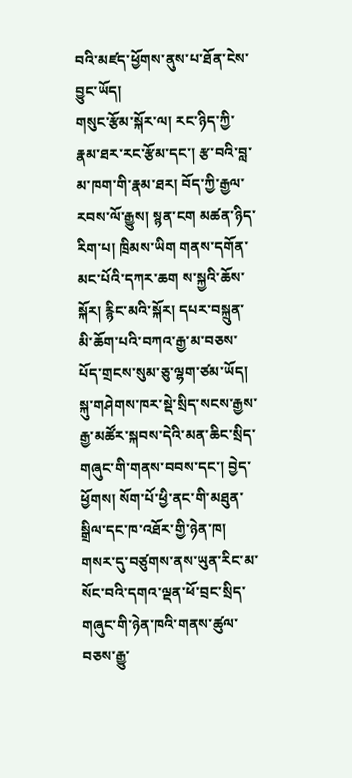བའི་མཛད་ཕྱོགས་ནུས་པ་ཐོན་ངེས་བྱུང་ཡོད།
གསུང་རྩོམ་སྐོར་ལ། རང་ཉིད་ཀྱི་རྣམ་ཐར་རང་རྩོམ་དང་། རྩ་བའི་བླ་མ་ཁག་གི་རྣམ་ཐར། བོད་ཀྱི་རྒྱལ་རབས་ལོ་རྒྱུས། སྙན་ངག མཚན་ཉིད་རིག་པ། ཁྲིམས་ཡིག གནས་དགོན་མང་པོའི་དཀར་ཆག ས་སྐྱའི་ཆོས་སྐོར། རྙིང་མའི་སྐོར། དཔར་བསྐྲུན་མི་ཆོག་པའི་བཀའ་རྒྱ་མ་བཅས་པོད་གྲངས་སུམ་ཅུ་ལྷག་ཙམ་ཡོད། སྐུ་གཤེགས་ཁར་སྡེ་སྲིད་སངས་རྒྱས་རྒྱ་མཚོར་སྐབས་དེའི་མན་ཆིང་སྲིད་གཞུང་གི་གནས་བབས་དང་། བྱེད་ཕྱོགས། སོག་པོ་ཕྱི་ནང་གི་མཐུན་སྒྲིལ་དང་ཁ་འཐོར་གྱི་ཉེན་ཁ། གསར་དུ་བཙུགས་ནས་ཡུན་རིང་མ་སོང་བའི་དགའ་ལྡན་ཕོ་བྲང་སྲིད་གཞུང་གི་ཉེན་ཁའི་གནས་ཚུལ་བཅས་རྒྱུ་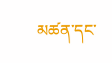མཚན་དང་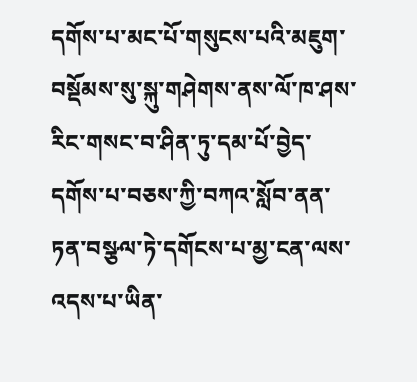དགོས་པ་མང་པོ་གསུངས་པའི་མཇུག་བསྡོམས་སུ་སྐུ་གཤེགས་ནས་ལོ་ཁ་ཤས་རིང་གསང་བ་ཤིན་ཏུ་དམ་པོ་བྱེད་དགོས་པ་བཅས་ཀྱི་བཀའ་སློབ་ནན་ཏན་བསྩལ་ཏེ་དགོངས་པ་མྱ་ངན་ལས་འདས་པ་ཡིན་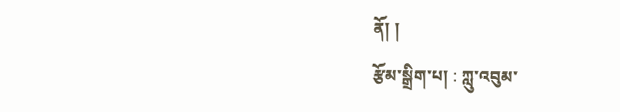ནོ། །
རྩོམ་སྒྲིག་པ། : ཀླུ་འབུམ་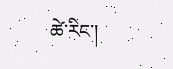ཚེ་རིང་།